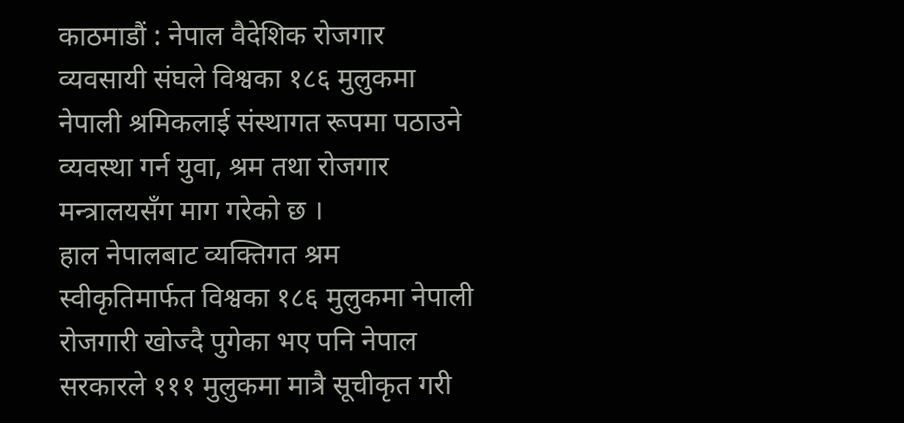काठमाडौं : नेपाल वैदेशिक रोजगार व्यवसायी संघले विश्वका १८६ मुलुकमा नेपाली श्रमिकलाई संस्थागत रूपमा पठाउने व्यवस्था गर्न युवा, श्रम तथा रोजगार मन्त्रालयसँग माग गरेको छ ।
हाल नेपालबाट व्यक्तिगत श्रम स्वीकृतिमार्फत विश्वका १८६ मुलुकमा नेपाली रोजगारी खोज्दै पुगेका भए पनि नेपाल सरकारले १११ मुलुकमा मात्रै सूचीकृत गरी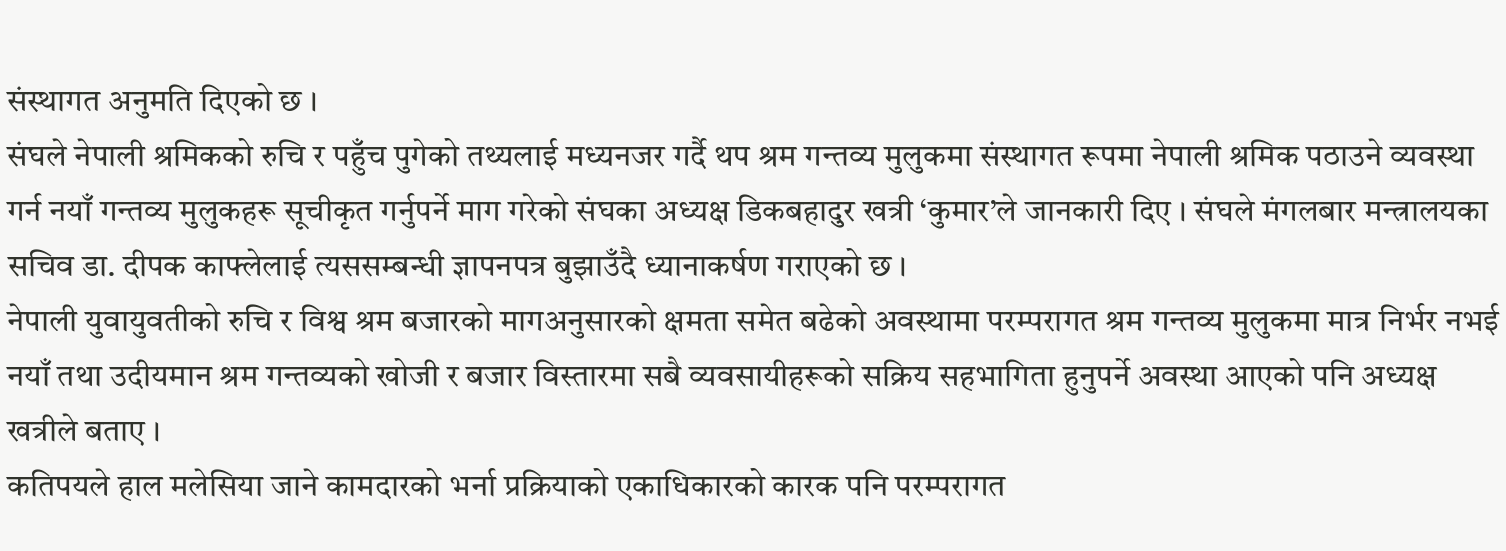संस्थागत अनुमति दिएको छ ।
संघले नेपाली श्रमिकको रुचि र पहुँच पुगेको तथ्यलाई मध्यनजर गर्दै थप श्रम गन्तव्य मुलुकमा संस्थागत रूपमा नेपाली श्रमिक पठाउने व्यवस्था गर्न नयाँ गन्तव्य मुलुकहरू सूचीकृत गर्नुपर्ने माग गरेको संघका अध्यक्ष डिकबहादुर खत्री ‘कुमार’ले जानकारी दिए । संघले मंगलबार मन्त्रालयका सचिव डा. दीपक काफ्लेलाई त्यससम्बन्धी ज्ञापनपत्र बुझाउँदै ध्यानाकर्षण गराएको छ ।
नेपाली युवायुवतीको रुचि र विश्व श्रम बजारको मागअनुसारको क्षमता समेत बढेको अवस्थामा परम्परागत श्रम गन्तव्य मुलुकमा मात्र निर्भर नभई नयाँ तथा उदीयमान श्रम गन्तव्यको खोजी र बजार विस्तारमा सबै व्यवसायीहरूको सक्रिय सहभागिता हुनुपर्ने अवस्था आएको पनि अध्यक्ष खत्रीले बताए ।
कतिपयले हाल मलेसिया जाने कामदारको भर्ना प्रक्रियाको एकाधिकारको कारक पनि परम्परागत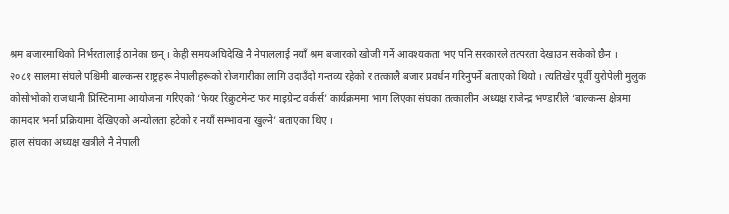श्रम बजारमाथिको निर्भरतालाई ठानेका छन् । केही समयअघिदेखि नै नेपाललाई नयाँ श्रम बजारको खोजी गर्ने आवश्यकता भए पनि सरकारले तत्परता देखाउन सकेको छैन ।
२०८१ सालमा संघले पश्चिमी बाल्कन्स राष्ट्रहरू नेपालीहरूको रोजगारीका लागि उदाउँदो गन्तव्य रहेको र तत्कालै बजार प्रवर्धन गरिनुपर्ने बताएको थियो । त्यतिखेर पूर्वी युरोपेली मुलुक कोसोभोको राजधानी प्रिस्टिनामा आयोजना गरिएको ‘फेयर रिक्रुटमेन्ट फर माइग्रेन्ट वर्कर्स’ कार्यक्रममा भाग लिएका संघका तत्कालीन अध्यक्ष राजेन्द्र भण्डारीले ‘बाल्कन्स क्षेत्रमा कामदार भर्ना प्रक्रियामा देखिएको अन्योलता हटेको र नयाँ सम्भावना खुल्ने’ बताएका थिए ।
हाल संघका अध्यक्ष खत्रीले नै नेपाली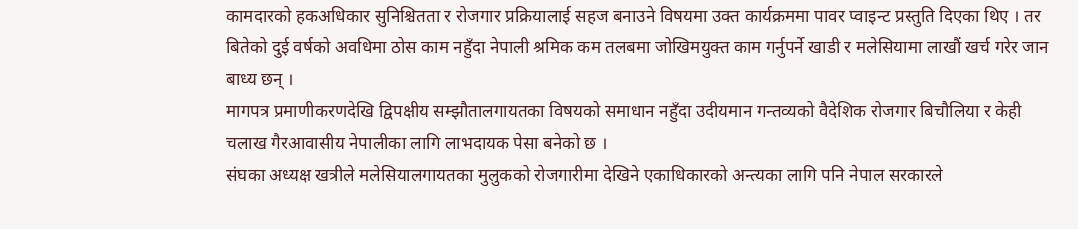कामदारको हकअधिकार सुनिश्चितता र रोजगार प्रक्रियालाई सहज बनाउने विषयमा उक्त कार्यक्रममा पावर प्वाइन्ट प्रस्तुति दिएका थिए । तर बितेको दुई वर्षको अवधिमा ठोस काम नहुँदा नेपाली श्रमिक कम तलबमा जोखिमयुक्त काम गर्नुपर्ने खाडी र मलेसियामा लाखौं खर्च गरेर जान बाध्य छन् ।
मागपत्र प्रमाणीकरणदेखि द्विपक्षीय सम्झौतालगायतका विषयको समाधान नहुँदा उदीयमान गन्तव्यको वैदेशिक रोजगार बिचौलिया र केही चलाख गैरआवासीय नेपालीका लागि लाभदायक पेसा बनेको छ ।
संघका अध्यक्ष खत्रीले मलेसियालगायतका मुलुकको रोजगारीमा देखिने एकाधिकारको अन्त्यका लागि पनि नेपाल सरकारले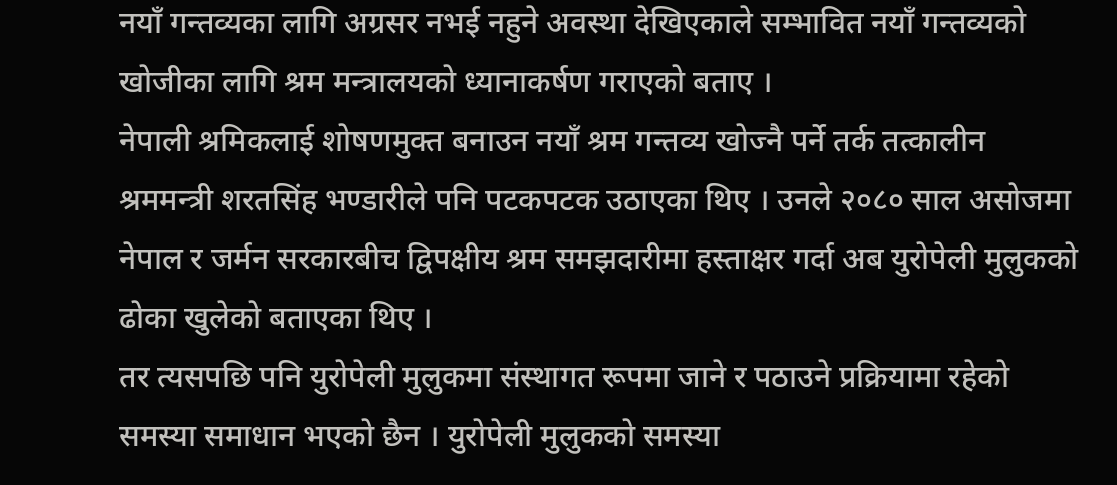नयाँ गन्तव्यका लागि अग्रसर नभई नहुने अवस्था देखिएकाले सम्भावित नयाँ गन्तव्यको खोजीका लागि श्रम मन्त्रालयको ध्यानाकर्षण गराएको बताए ।
नेपाली श्रमिकलाई शोषणमुक्त बनाउन नयाँ श्रम गन्तव्य खोज्नै पर्ने तर्क तत्कालीन श्रममन्त्री शरतसिंह भण्डारीले पनि पटकपटक उठाएका थिए । उनले २०८० साल असोजमा नेपाल र जर्मन सरकारबीच द्विपक्षीय श्रम समझदारीमा हस्ताक्षर गर्दा अब युरोपेली मुलुकको ढोका खुलेको बताएका थिए ।
तर त्यसपछि पनि युरोपेली मुलुकमा संस्थागत रूपमा जाने र पठाउने प्रक्रियामा रहेको समस्या समाधान भएको छैन । युरोपेली मुलुकको समस्या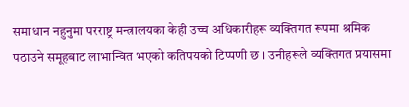समाधान नहुनुमा परराष्ट्र मन्त्रालयका केही उच्च अधिकारीहरू व्यक्तिगत रूपमा श्रमिक पठाउने समूहबाट लाभान्वित भएको कतिपयको टिप्पणी छ । उनीहरूले व्यक्तिगत प्रयासमा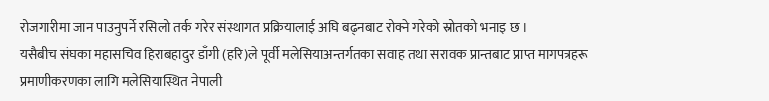रोजगारीमा जान पाउनुपर्ने रसिलो तर्क गरेर संस्थागत प्रक्रियालाई अघि बढ्नबाट रोक्ने गरेको स्रोतको भनाइ छ ।
यसैबीच संघका महासचिव हिराबहादुर डाँगी (हरि)ले पूर्वी मलेसियाअन्तर्गतका सवाह तथा सरावक प्रान्तबाट प्राप्त मागपत्रहरू प्रमाणीकरणका लागि मलेसियास्थित नेपाली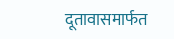दूतावासमार्फत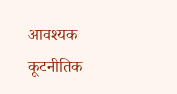आवश्यक कूटनीतिक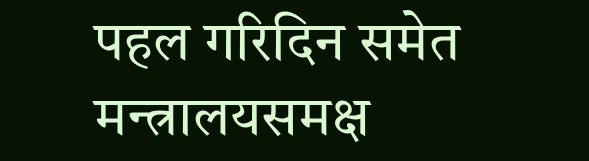पहल गरिदिन समेत मन्त्रालयसमक्ष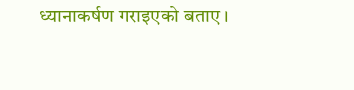ध्यानाकर्षण गराइएको बताए ।